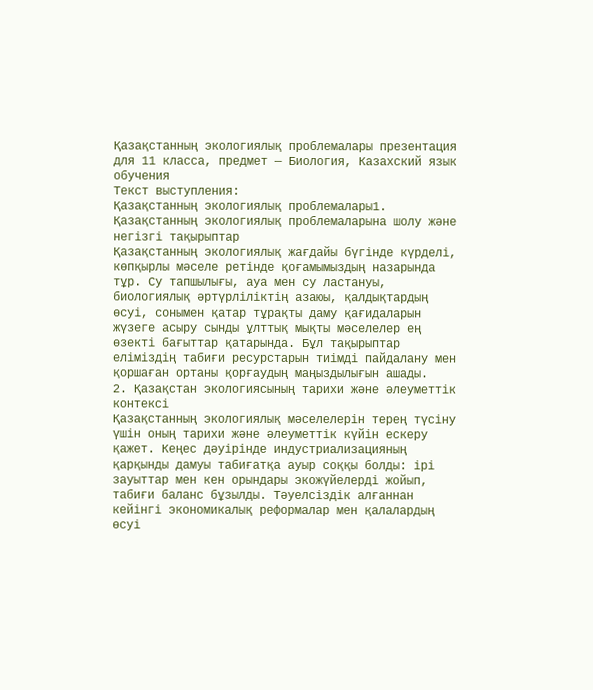Қазақстанның экологиялық проблемалары презентация для 11 класса, предмет — Биология, Казахский язык обучения
Текст выступления:
Қазақстанның экологиялық проблемалары1. Қазақстанның экологиялық проблемаларына шолу және негізгі тақырыптар
Қазақстанның экологиялық жағдайы бүгінде күрделі, көпқырлы мәселе ретінде қоғамымыздың назарында тұр. Су тапшылығы, ауа мен су ластануы, биологиялық әртүрліліктің азаюы, қалдықтардың өсуі, сонымен қатар тұрақты даму қағидаларын жүзеге асыру сынды ұлттық мықты мәселелер ең өзекті бағыттар қатарында. Бұл тақырыптар еліміздің табиғи ресурстарын тиімді пайдалану мен қоршаған ортаны қорғаудың маңыздылығын ашады.
2. Қазақстан экологиясының тарихи және әлеуметтік контексі
Қазақстанның экологиялық мәселелерін терең түсіну үшін оның тарихи және әлеуметтік күйін ескеру қажет. Кеңес дәуірінде индустриализацияның қарқынды дамуы табиғатқа ауыр соққы болды: ірі зауыттар мен кен орындары экожүйелерді жойып, табиғи баланс бұзылды. Тәуелсіздік алғаннан кейінгі экономикалық реформалар мен қалалардың өсуі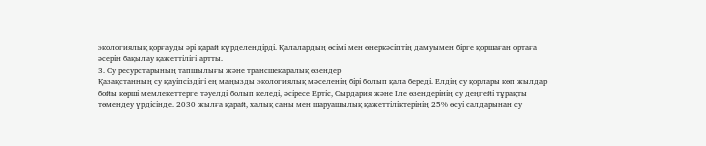экологиялық қорғауды әрі қарай күрделендірді. Қалалардың өсімі мен өнеркәсіптің дамуымен бірге қоршаған ортаға әсерін бақылау қажеттілігі артты.
3. Су ресурстарының тапшылығы және трансшекаралық өзендер
Қазақстанның су қауіпсіздігі ең маңызды экологиялық мәселенің бірі болып қала береді. Елдің су қорлары көп жылдар бойы көрші мемлекеттерге тәуелді болып келеді, әсіресе Ертіс, Сырдария және Іле өзендерінің су деңгейі тұрақты төмендеу үрдісінде. 2030 жылға қарай, халық саны мен шаруашылық қажеттіліктерінің 25% өсуі салдарынан су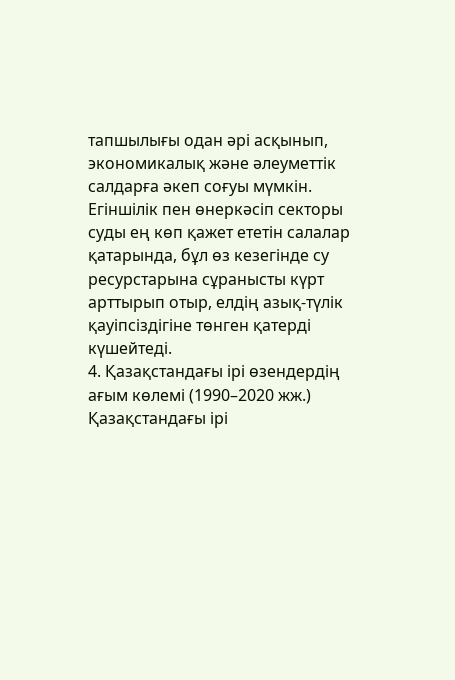тапшылығы одан әрі асқынып, экономикалық және әлеуметтік салдарға әкеп соғуы мүмкін. Егіншілік пен өнеркәсіп секторы суды ең көп қажет ететін салалар қатарында, бұл өз кезегінде су ресурстарына сұранысты күрт арттырып отыр, елдің азық-түлік қауіпсіздігіне төнген қатерді күшейтеді.
4. Қазақстандағы ірі өзендердің ағым көлемі (1990–2020 жж.)
Қазақстандағы ірі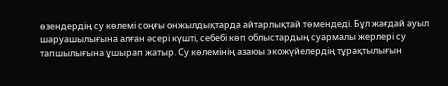өзендердің су көлемі соңғы онжылдықтарда айтарлықтай төмендеді. Бұл жағдай ауыл шаруашылығына алған әсері күшті, себебі көп облыстардың суармалы жерлері су тапшылығына ұшырап жатыр. Су көлемінің азаюы экожүйелердің тұрақтылығын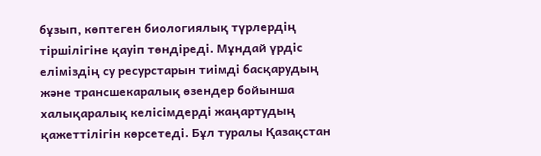бұзып, көптеген биологиялық түрлердің тіршілігіне қауіп төндіреді. Мұндай үрдіс еліміздің су ресурстарын тиімді басқарудың және трансшекаралық өзендер бойынша халықаралық келісімдерді жаңартудың қажеттілігін көрсетеді. Бұл туралы Қазақстан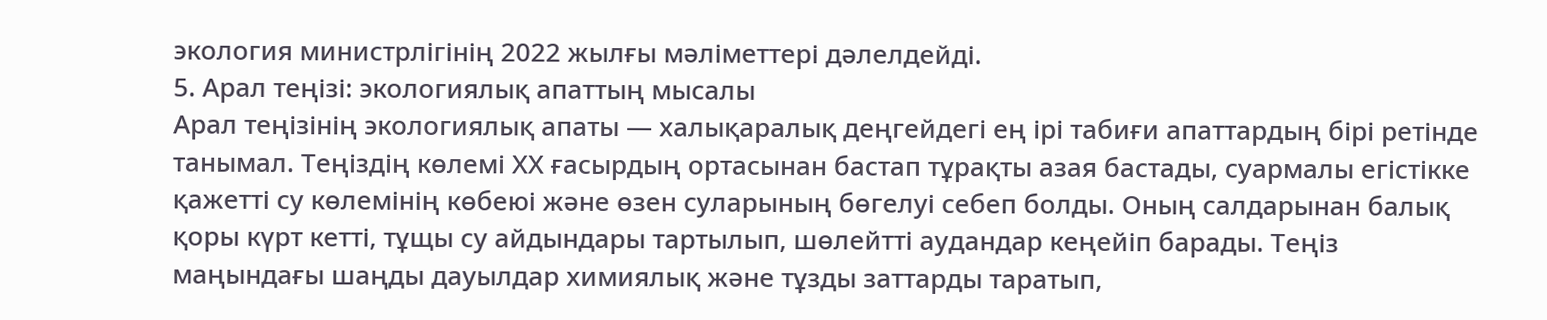экология министрлігінің 2022 жылғы мәліметтері дәлелдейді.
5. Арал теңізі: экологиялық апаттың мысалы
Арал теңізінің экологиялық апаты — халықаралық деңгейдегі ең ірі табиғи апаттардың бірі ретінде танымал. Теңіздің көлемі ХХ ғасырдың ортасынан бастап тұрақты азая бастады, суармалы егістікке қажетті су көлемінің көбеюі және өзен суларының бөгелуі себеп болды. Оның салдарынан балық қоры күрт кетті, тұщы су айдындары тартылып, шөлейтті аудандар кеңейіп барады. Теңіз маңындағы шаңды дауылдар химиялық және тұзды заттарды таратып,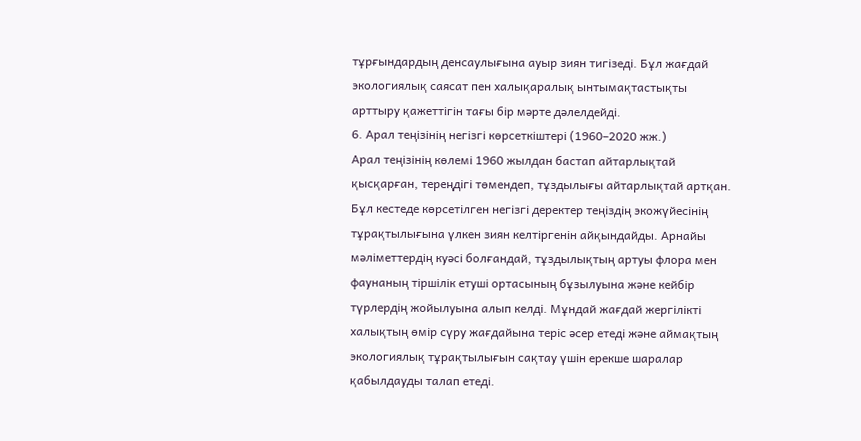тұрғындардың денсаулығына ауыр зиян тигізеді. Бұл жағдай экологиялық саясат пен халықаралық ынтымақтастықты арттыру қажеттігін тағы бір мәрте дәлелдейді.
6. Арал теңізінің негізгі көрсеткіштері (1960–2020 жж.)
Арал теңізінің көлемі 1960 жылдан бастап айтарлықтай қысқарған, тереңдігі төмендеп, тұздылығы айтарлықтай артқан. Бұл кестеде көрсетілген негізгі деректер теңіздің экожүйесінің тұрақтылығына үлкен зиян келтіргенін айқындайды. Арнайы мәліметтердің куәсі болғандай, тұздылықтың артуы флора мен фаунаның тіршілік етуші ортасының бұзылуына және кейбір түрлердің жойылуына алып келді. Мұндай жағдай жергілікті халықтың өмір сүру жағдайына теріс әсер етеді және аймақтың экологиялық тұрақтылығын сақтау үшін ерекше шаралар қабылдауды талап етеді.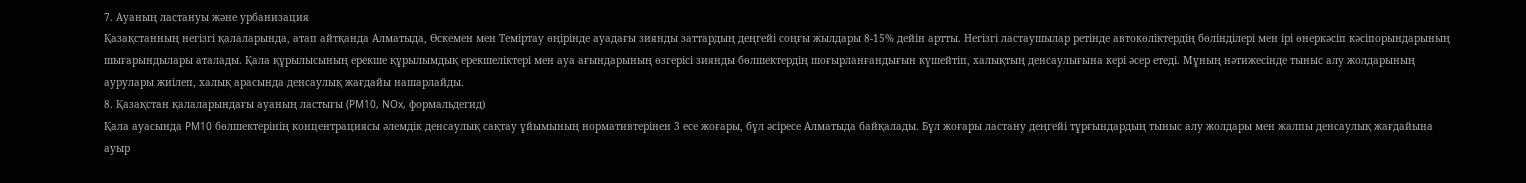7. Ауаның ластануы және урбанизация
Қазақстанның негізгі қалаларында, атап айтқанда Алматыда, Өскемен мен Теміртау өңірінде ауадағы зиянды заттардың деңгейі соңғы жылдары 8-15% дейін артты. Негізгі ластаушылар ретінде автокөліктердің бөлінділері мен ірі өнеркәсіп кәсіпорындарының шығарындылары аталады. Қала құрылысының ерекше құрылымдық ерекшеліктері мен ауа ағындарының өзгерісі зиянды бөлшектердің шоғырланғандығын күшейтіп, халықтың денсаулығына кері әсер етеді. Мұның нәтижесінде тыныс алу жолдарының аурулары жиілеп, халық арасында денсаулық жағдайы нашарлайды.
8. Қазақстан қалаларындағы ауаның ластығы (PM10, NOx, формальдегид)
Қала ауасында PM10 бөлшектерінің концентрациясы әлемдік денсаулық сақтау ұйымының нормативтерінен 3 есе жоғары, бұл әсіресе Алматыда байқалады. Бұл жоғары ластану деңгейі тұрғындардың тыныс алу жолдары мен жалпы денсаулық жағдайына ауыр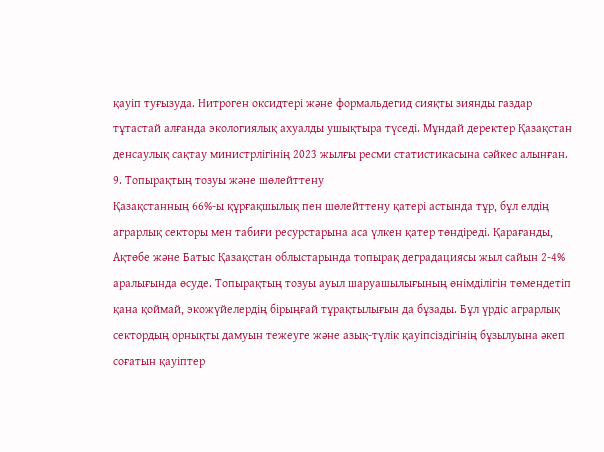қауіп туғызуда. Нитроген оксидтері және формальдегид сияқты зиянды газдар тұтастай алғанда экологиялық ахуалды ушықтыра түседі. Мұндай деректер Қазақстан денсаулық сақтау министрлігінің 2023 жылғы ресми статистикасына сәйкес алынған.
9. Топырақтың тозуы және шөлейттену
Қазақстанның 66%-ы құрғақшылық пен шөлейттену қатері астында тұр, бұл елдің аграрлық секторы мен табиғи ресурстарына аса үлкен қатер төндіреді. Қарағанды, Ақтөбе және Батыс Қазақстан облыстарында топырақ деградациясы жыл сайын 2-4% аралығында өсуде. Топырақтың тозуы ауыл шаруашылығының өнімділігін төмендетіп қана қоймай, экожүйелердің бірыңғай тұрақтылығын да бұзады. Бұл үрдіс аграрлық сектордың орнықты дамуын тежеуге және азық-түлік қауіпсіздігінің бұзылуына әкеп соғатын қауіптер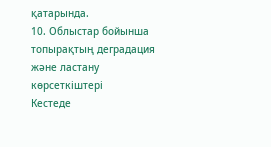қатарында.
10. Облыстар бойынша топырақтың деградация және ластану көрсеткіштері
Кестеде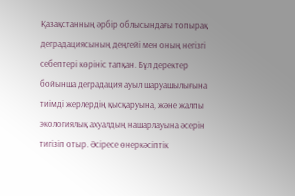Қазақстанның әрбір облысындағы топырақ деградациясының деңгейі мен оның негізгі себептері көрініс тапқан. Бұл деректер бойынша деградация ауыл шаруашылығына тиімді жерлердің қысқаруына, және жалпы экологиялық ахуалдың нашарлауына әсерін тигізіп отыр. Әсіресе өнеркәсіптік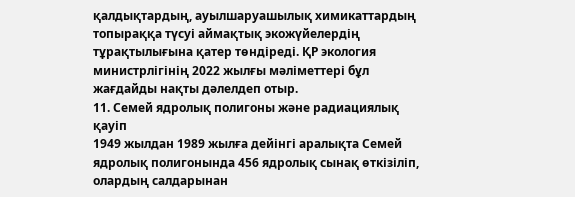қалдықтардың, ауылшаруашылық химикаттардың топыраққа түсуі аймақтық экожүйелердің тұрақтылығына қатер төндіреді. ҚР экология министрлігінің 2022 жылғы мәліметтері бұл жағдайды нақты дәлелдеп отыр.
11. Семей ядролық полигоны және радиациялық қауіп
1949 жылдан 1989 жылға дейінгі аралықта Семей ядролық полигонында 456 ядролық сынақ өткізіліп, олардың салдарынан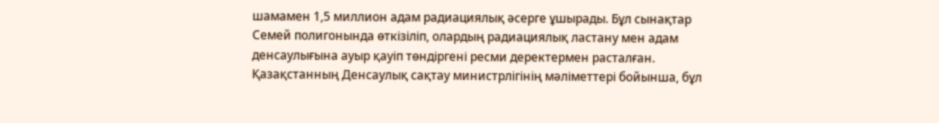шамамен 1,5 миллион адам радиациялық әсерге ұшырады. Бұл сынақтар Семей полигонында өткізіліп, олардың радиациялық ластану мен адам денсаулығына ауыр қауіп төндіргені ресми деректермен расталған. Қазақстанның Денсаулық сақтау министрлігінің мәліметтері бойынша, бұл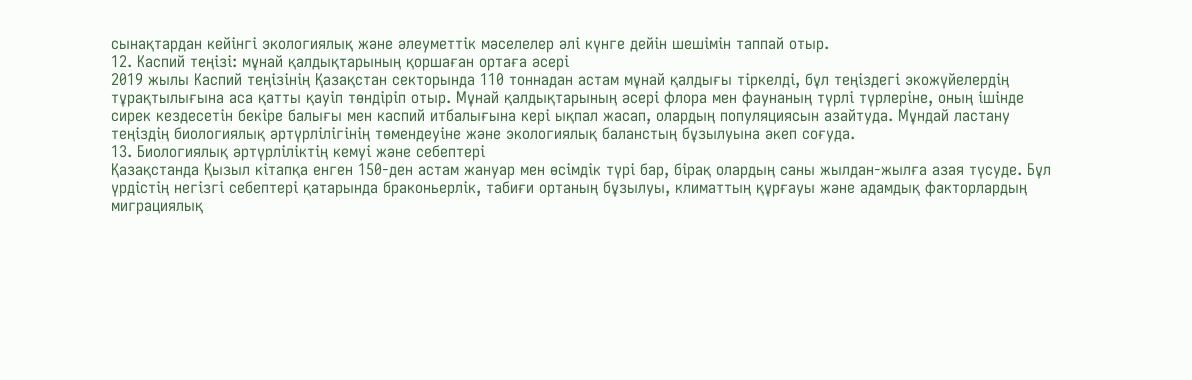сынақтардан кейінгі экологиялық және әлеуметтік мәселелер әлі күнге дейін шешімін таппай отыр.
12. Каспий теңізі: мұнай қалдықтарының қоршаған ортаға әсері
2019 жылы Каспий теңізінің Қазақстан секторында 110 тоннадан астам мұнай қалдығы тіркелді, бұл теңіздегі экожүйелердің тұрақтылығына аса қатты қауіп төндіріп отыр. Мұнай қалдықтарының әсері флора мен фаунаның түрлі түрлеріне, оның ішінде сирек кездесетін бекіре балығы мен каспий итбалығына кері ықпал жасап, олардың популяциясын азайтуда. Мұндай ластану теңіздің биологиялық әртүрлілігінің төмендеуіне және экологиялық баланстың бұзылуына әкеп соғуда.
13. Биологиялық әртүрліліктің кемуі және себептері
Қазақстанда Қызыл кітапқа енген 150-ден астам жануар мен өсімдік түрі бар, бірақ олардың саны жылдан-жылға азая түсуде. Бұл үрдістің негізгі себептері қатарында браконьерлік, табиғи ортаның бұзылуы, климаттың құрғауы және адамдық факторлардың миграциялық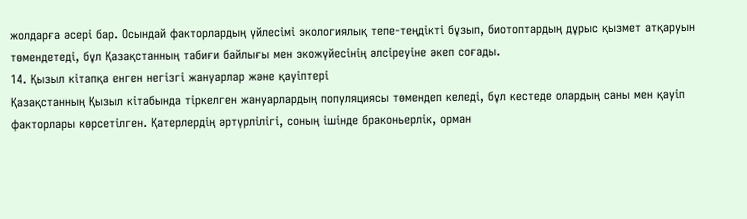жолдарға әсері бар. Осындай факторлардың үйлесімі экологиялық тепе-теңдікті бұзып, биотоптардың дұрыс қызмет атқаруын төмендетеді, бұл Қазақстанның табиғи байлығы мен экожүйесінің әлсіреуіне әкеп соғады.
14. Қызыл кітапқа енген негізгі жануарлар және қауіптері
Қазақстанның Қызыл кітабында тіркелген жануарлардың популяциясы төмендеп келеді, бұл кестеде олардың саны мен қауіп факторлары көрсетілген. Қатерлердің әртүрлілігі, соның ішінде браконьерлік, орман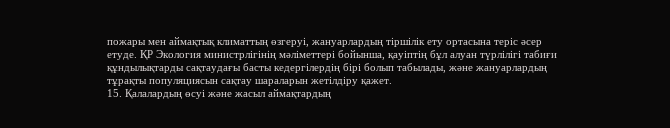пожары мен аймақтық климаттың өзгеруі, жануарлардың тіршілік ету ортасына теріс әсер етуде. ҚР Экология министрлігінің мәліметтері бойынша, қауіптің бұл алуан түрлілігі табиғи құндылықтарды сақтаудағы басты кедергілердің бірі болып табылады, және жануарлардың тұрақты популяциясын сақтау шараларын жетілдіру қажет.
15. Қалалардың өсуі және жасыл аймақтардың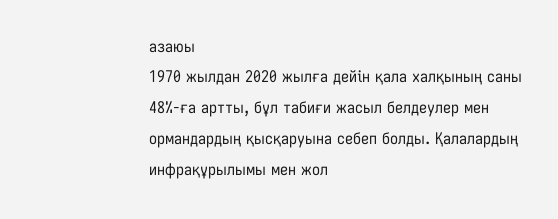азаюы
1970 жылдан 2020 жылға дейін қала халқының саны 48%-ға артты, бұл табиғи жасыл белдеулер мен ормандардың қысқаруына себеп болды. Қалалардың инфрақұрылымы мен жол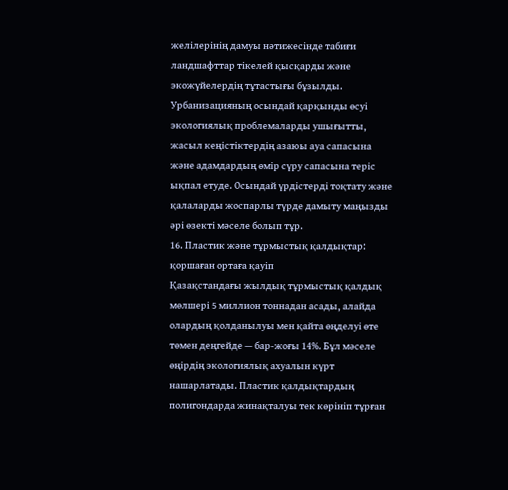желілерінің дамуы нәтижесінде табиғи ландшафттар тікелей қысқарды және экожүйелердің тұтастығы бұзылды. Урбанизацияның осындай қарқынды өсуі экологиялық проблемаларды ушығытты, жасыл кеңістіктердің азаюы ауа сапасына және адамдардың өмір сүру сапасына теріс ықпал етуде. Осындай үрдістерді тоқтату және қалаларды жоспарлы түрде дамыту маңызды әрі өзекті мәселе болып тұр.
16. Пластик және тұрмыстық қалдықтар: қоршаған ортаға қауіп
Қазақстандағы жылдық тұрмыстық қалдық мөлшері 5 миллион тоннадан асады, алайда олардың қолданылуы мен қайта өңделуі өте төмен деңгейде — бар-жоғы 14%. Бұл мәселе өңірдің экологиялық ахуалын күрт нашарлатады. Пластик қалдықтардың полигондарда жинақталуы тек көрініп тұрған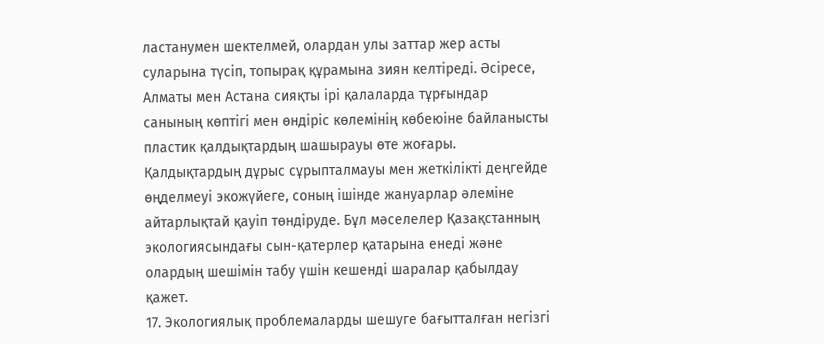ластанумен шектелмей, олардан улы заттар жер асты суларына түсіп, топырақ құрамына зиян келтіреді. Әсіресе, Алматы мен Астана сияқты ірі қалаларда тұрғындар санының көптігі мен өндіріс көлемінің көбеюіне байланысты пластик қалдықтардың шашырауы өте жоғары. Қалдықтардың дұрыс сұрыпталмауы мен жеткілікті деңгейде өңделмеуі экожүйеге, соның ішінде жануарлар әлеміне айтарлықтай қауіп төндіруде. Бұл мәселелер Қазақстанның экологиясындағы сын-қатерлер қатарына енеді және олардың шешімін табу үшін кешенді шаралар қабылдау қажет.
17. Экологиялық проблемаларды шешуге бағытталған негізгі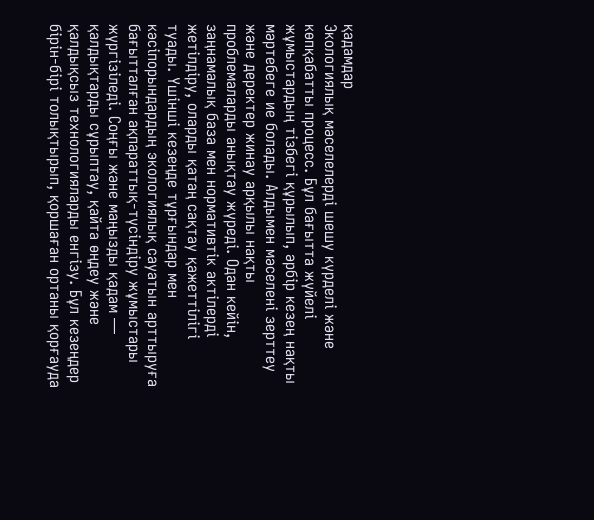қадамдар
Экологиялық мәселелерді шешу күрделі және көпқабатты процесс. Бұл бағытта жүйелі жұмыстардың тізбегі құрылып, әрбір кезең нақты мәртебеге ие болады. Алдымен мәселені зерттеу және деректер жинау арқылы нақты проблемаларды анықтау жүреді. Одан кейін, заңнамалық база мен нормативтік актілерді жетілдіру, оларды қатаң сақтау қажеттілігі туады. Үшінші кезеңде тұрғындар мен кәсіпорындардың экологиялық сауатын арттыруға бағытталған ақпараттық-түсіндіру жұмыстары жүргізіледі. Соңғы және маңызды қадам — қалдықтарды сұрыптау, қайта өңдеу және қалдықсыз технологияларды енгізу. Бұл кезеңдер бірін-бірі толықтырып, қоршаған ортаны қорғауда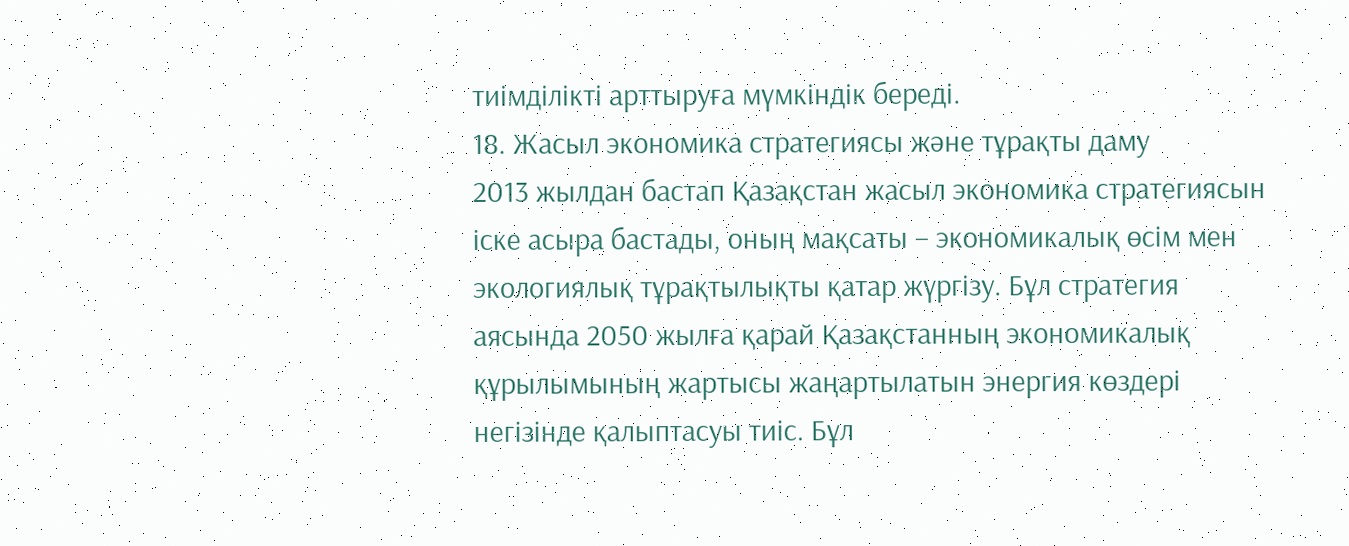тиімділікті арттыруға мүмкіндік бередi.
18. Жасыл экономика стратегиясы және тұрақты даму
2013 жылдан бастап Қазақстан жасыл экономика стратегиясын іске асыра бастады, оның мақсаты – экономикалық өсім мен экологиялық тұрақтылықты қатар жүргізу. Бұл стратегия аясында 2050 жылға қарай Қазақстанның экономикалық құрылымының жартысы жаңартылатын энергия көздері негізінде қалыптасуы тиіс. Бұл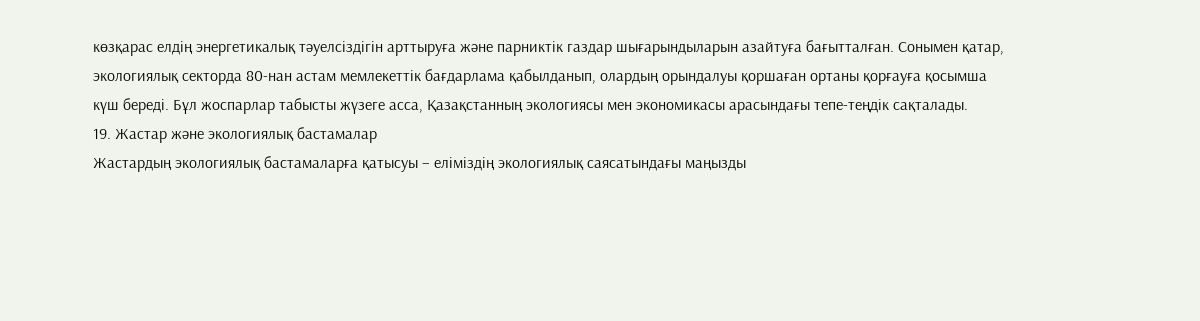көзқарас елдің энергетикалық тәуелсіздігін арттыруға және парниктік газдар шығарындыларын азайтуға бағытталған. Сонымен қатар, экологиялық секторда 80-нан астам мемлекеттік бағдарлама қабылданып, олардың орындалуы қоршаған ортаны қорғауға қосымша күш береді. Бұл жоспарлар табысты жүзеге асса, Қазақстанның экологиясы мен экономикасы арасындағы тепе-теңдік сақталады.
19. Жастар және экологиялық бастамалар
Жастардың экологиялық бастамаларға қатысуы – еліміздің экологиялық саясатындағы маңызды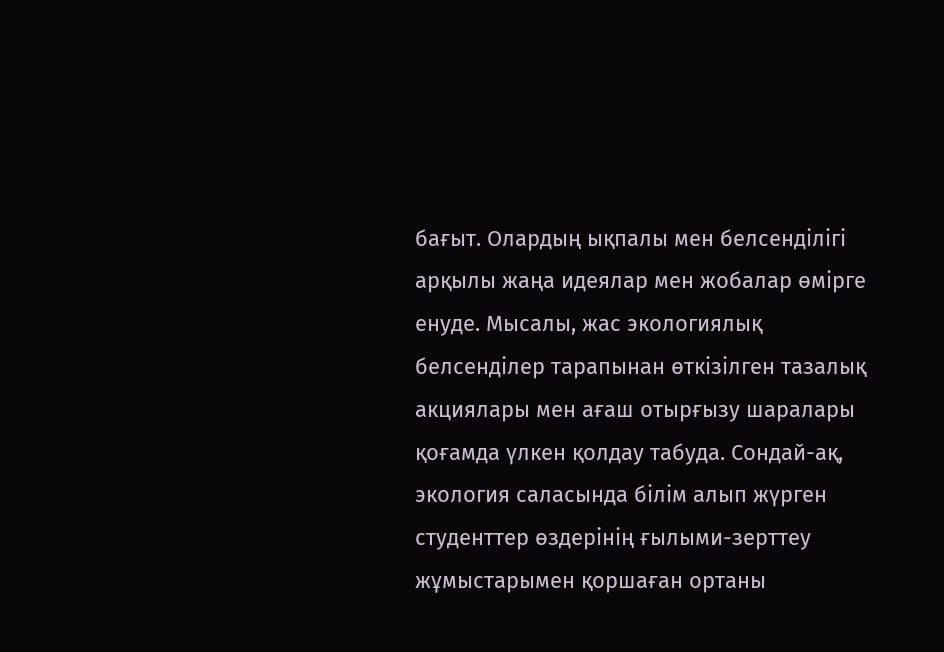бағыт. Олардың ықпалы мен белсенділігі арқылы жаңа идеялар мен жобалар өмірге енуде. Мысалы, жас экологиялық белсенділер тарапынан өткізілген тазалық акциялары мен ағаш отырғызу шаралары қоғамда үлкен қолдау табуда. Сондай-ақ, экология саласында білім алып жүрген студенттер өздерінің ғылыми-зерттеу жұмыстарымен қоршаған ортаны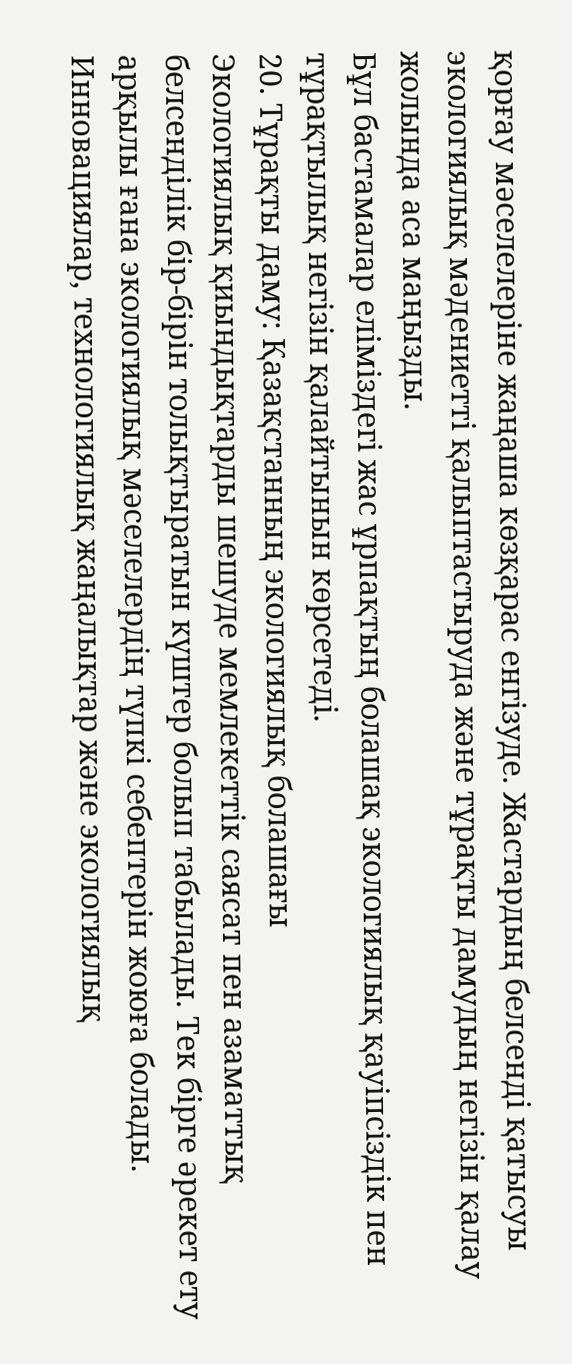қорғау мәселелеріне жаңаша көзқарас енгізуде. Жастардың белсенді қатысуы экологиялық мәдениетті қалыптастыруда және тұрақты дамудың негізін қалау жолында аса маңызды.
Бұл бастамалар еліміздегі жас ұрпақтың болашақ экологиялық қауіпсіздік пен тұрақтылық негізін қалайтынын көрсетеді.
20. Тұрақты даму: Қазақстанның экологиялық болашағы
Экологиялық қиындықтарды шешуде мемлекеттік саясат пен азаматтық белсенділік бір-бірін толықтыратын күштер болып табылады. Тек бірге әрекет ету арқылы ғана экологиялық мәселелердің түпкі себептерін жоюға болады. Инновациялар, технологиялық жаңалықтар және экологиялық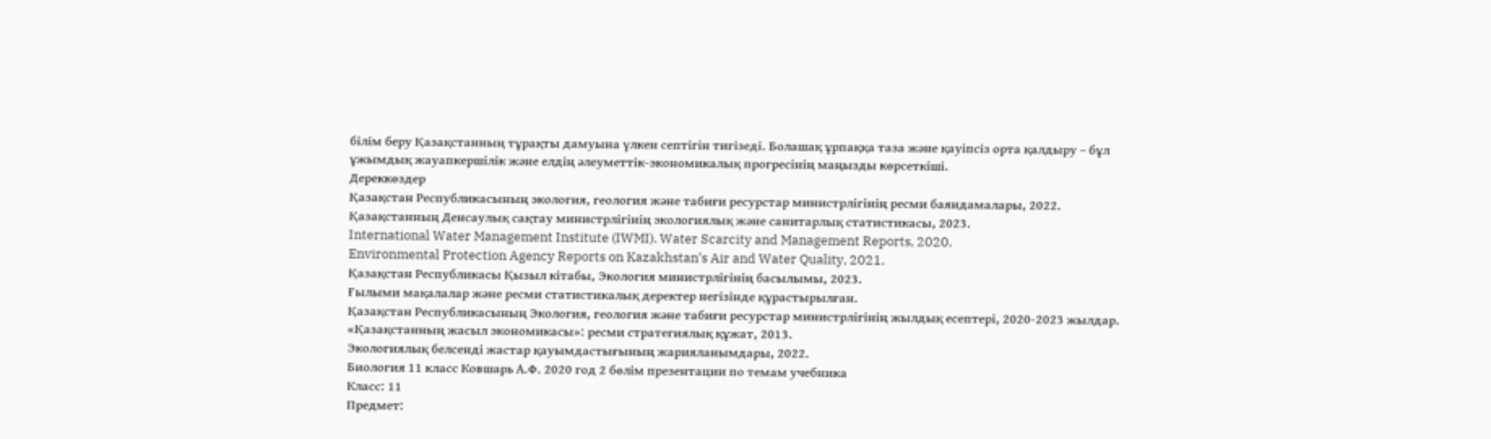білім беру Қазақстанның тұрақты дамуына үлкен септігін тигізеді. Болашақ ұрпаққа таза және қауіпсіз орта қалдыру – бұл ұжымдық жауапкершілік және елдің әлеуметтік-экономикалық прогресінің маңызды көрсеткіші.
Дереккөздер
Қазақстан Республикасының экология, геология және табиғи ресурстар министрлігінің ресми баяндамалары, 2022.
Қазақстанның Денсаулық сақтау министрлігінің экологиялық және санитарлық статистикасы, 2023.
International Water Management Institute (IWMI). Water Scarcity and Management Reports, 2020.
Environmental Protection Agency Reports on Kazakhstan's Air and Water Quality, 2021.
Қазақстан Республикасы Қызыл кітабы, Экология министрлігінің басылымы, 2023.
Ғылыми мақалалар және ресми статистикалық деректер негізінде құрастырылған.
Қазақстан Республикасының Экология, геология және табиғи ресурстар министрлігінің жылдық есептері, 2020-2023 жылдар.
«Қазақстанның жасыл экономикасы»: ресми стратегиялық құжат, 2013.
Экологиялық белсенді жастар қауымдастығының жарияланымдары, 2022.
Биология 11 класс Ковшарь А.Ф. 2020 год 2 бөлім презентации по темам учебника
Класс: 11
Предмет: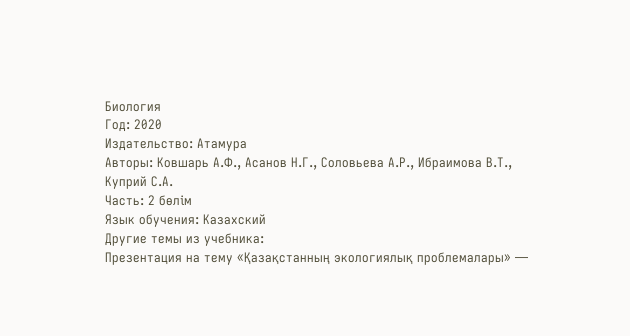Биология
Год: 2020
Издательство: Атамура
Авторы: Ковшарь А.Ф., Асанов Н.Г., Соловьева А.Р., Ибраимова В.Т., Куприй С.А.
Часть: 2 бөлім
Язык обучения: Казахский
Другие темы из учебника:
Презентация на тему «Қазақстанның экологиялық проблемалары» —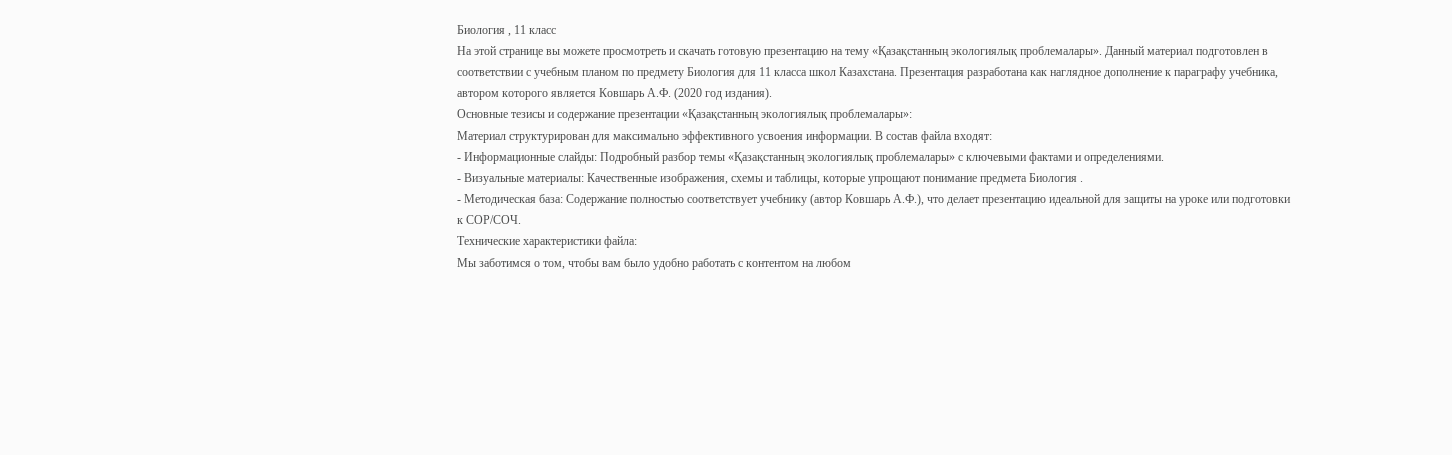Биология , 11 класс
На этой странице вы можете просмотреть и скачать готовую презентацию на тему «Қазақстанның экологиялық проблемалары». Данный материал подготовлен в соответствии с учебным планом по предмету Биология для 11 класса школ Казахстана. Презентация разработана как наглядное дополнение к параграфу учебника, автором которого является Ковшарь А.Ф. (2020 год издания).
Основные тезисы и содержание презентации «Қазақстанның экологиялық проблемалары»:
Материал структурирован для максимально эффективного усвоения информации. В состав файла входят:
- Информационные слайды: Подробный разбор темы «Қазақстанның экологиялық проблемалары» с ключевыми фактами и определениями.
- Визуальные материалы: Качественные изображения, схемы и таблицы, которые упрощают понимание предмета Биология .
- Методическая база: Содержание полностью соответствует учебнику (автор Ковшарь А.Ф.), что делает презентацию идеальной для защиты на уроке или подготовки к СОР/СОЧ.
Технические характеристики файла:
Мы заботимся о том, чтобы вам было удобно работать с контентом на любом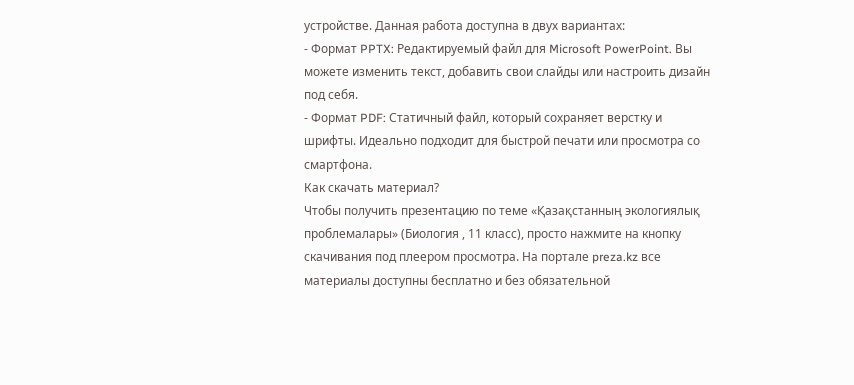устройстве. Данная работа доступна в двух вариантах:
- Формат PPTX: Редактируемый файл для Microsoft PowerPoint. Вы можете изменить текст, добавить свои слайды или настроить дизайн под себя.
- Формат PDF: Статичный файл, который сохраняет верстку и шрифты. Идеально подходит для быстрой печати или просмотра со смартфона.
Как скачать материал?
Чтобы получить презентацию по теме «Қазақстанның экологиялық проблемалары» (Биология , 11 класс), просто нажмите на кнопку скачивания под плеером просмотра. На портале preza.kz все материалы доступны бесплатно и без обязательной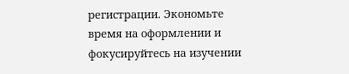регистрации. Экономьте время на оформлении и фокусируйтесь на изучении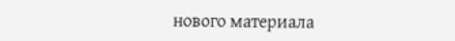нового материала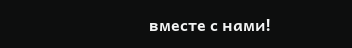вместе с нами!